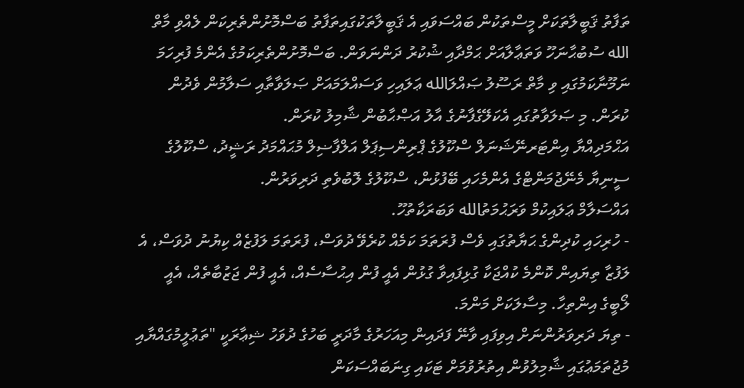ތަފާތު ޤަބީލާތަކަށް މީސްތަކުން ބައްސަވައި އެ ޤަބީލާތަކުގައިތަފާތު ބަސްމޮށުންތެރިކަން ލެއްވި މާތް الله ސުބުޙާނަހޫ ވަތަޢާލާއަށް ޙަމްދާއި ޝުކުރު ދަންނަވަން. ބަސްމޮށުންތެރިކަމުގެ އެންމެ ފުރިހަމަ ނަމޫނާކަމުގައި ވި މާތް ރަސޫލު ޞައްލަالله ޢަލައިހި ވަސައްލަމައަށް ޞަލަވާތާއި ސަލާމުން ވެދުން ކުރަން. މި ޞަލަވާތުގައި އެކަލޭގެފާނުގެ އާލު އަޞްޙާބުން ޝާމިލު ކުރަން.
އަޙްމަދިއްޔާ އިންޓަރނޭޝަނަލް ސްކޫލުގެ ޕްރިންސިޕަލް އަލްފާޟިލް މުޙައްމަދު ރަޝީދު، ސްކޫލުގެ ސީނިޔާ މެނޭޖުމަންޓްގެ އެންމެހައި ބޭފުޅުން، ސްކޫލުގެ ލޮބުވެތި ދަރިވަރުން.
އައްސަލާމް ޢަލައިކުމް ވަރަޙުމަތުالله ވަބަރަކާތުހޫ.
- ހުރިހައި ކުދިންގެ ޙަޔާތުގައި ވެސް ފުރަތަމަ ކަމެއް ކުރެވޭ ދުވަސް، ފުރަތަމަ ލަފުޒެއް ކިޔުނު ދުވަސް، އެ ލަފުޒާ ތިޔައިން ކޮންމެ ކުއްޖަކާ ގުޅިފައިވާ ގުޅުން އެއީ ފުން އިޙުސާސެއް، އެއީ ފުން ޖަޒުބާތެއް، އެއީ ލޯބީގެ އިންތިހާ. މިސާލަކަށް މަންމަ.
- ތިޔަ ދަރިވަރުންނަށް އިވިފައި ވާނޭ ފަދައިން މިއަހަރުގެ މާދަރީ ބަހުގެ ދުވަހު ޝިޢާރަކީ "ތަޢުލީމުގައްޔާއި މުޖުތަމަޢުގައި ޝާމިލުވުން އިތުރުވުމަށް ޓަކައި ގިނަބައްސަކަން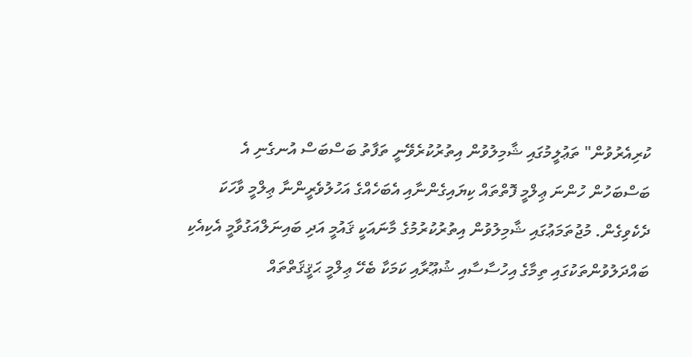ކުރިއެރުވުން" ތަޢުލީމުގައި ޝާމިލުވުން އިތުރުކުރެވޭނީ ތަފާތު ބަސްބަސް އުނގެނި އެ ބަސްބަހުން ހުންނަ ޢިލްމީ ފޮތްތައް ކިޔައިގެންނާއި އެބަހެއްގެ އަހުލުވެރީންނާ ޢިލްމީ ވާހަކަ ދެކެވިގެން. މުޖުތަމަޢުގައި ޝާމިލުވުން އިތުރުކުރުމުގެ މާނައަކީ ޤައުމީ އަދި ބައިނަލްއަގުވާމީ އެކިއެކި ބައްދަލުވުންތަކުގައި ތިމާގެ އިހުސާސާއި ޝުޢޫރާއި ކަމަކާ ބެހޭ ޢިލްމީ ޙަޤީޤަތްތައް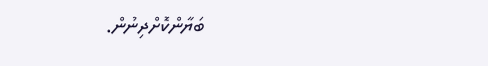ބަޔާންކޮށްދިނުން.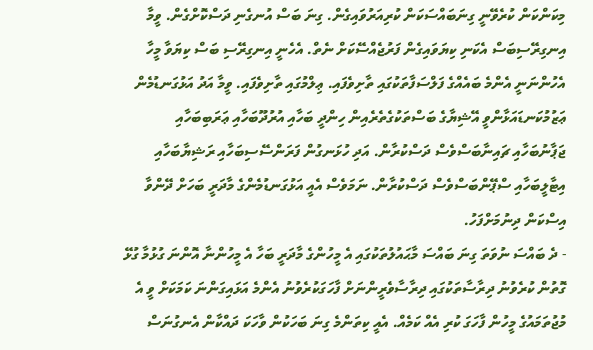މިކަންކަން ކުރެވޭނީ ގިނަބައްސަކަން ކުރިއަރުވައިގެން. ގިނަ ބަސް އުނގެނި ދަސްކޮށްގެން. ވީމާ އިނގިރޭސިބަސް އެކަނި ކިޔަވައިގެން ފަރުޖެއްސޭކަށް ނެތް. އެހެނީ އިނގިރޭސި ބަސް ކިޔަވާ މީހާ އެހުންނަނީ އެންމެ ބައެއްގެ ފަލްސަފާތަކުގައި ތާށިވެފައި. ޢިލްމުގައި ތާށިވެފައި. ވީމާ އަދު އަޅުގަނޑުމެން ޢަޒުމުކަނޑައަޅާންވީ އޭޝިޔާގެ ބަސްތަކުގެތެރެއިން ހިންދީ ބަހާއި އުރުދޫބަހާއި ޢަރަބިބަހާއި ޖަޕާނުބަހާއި ޗައިނާބަސްވެސް ދަސްކުރާން. އަދި ހުޅަނގުން ފަރަންސޭސިބަހާއި ރަޝިޔާބަހާއި އިޓާލީބަހާއި ސްޕޭންބަސްވެސް ދަސްކުރާން. ނަމަވެސް އެއީ އަޅުގަނޑުމެންގެ މާދަރީ ބަހަށް ދޭންވާ އިސްކަން ދިނުމަށްފަހު.
- ދެ ބައްސަ ނުވަތަ ގިނަ ބައްސަ މާޙައުލުތަކުގައި އެ މީހުންގެ މާދަރީ ބަހާ އެ މީހުންނާ އޮންނަ ގުޅުމާ ގުޅޭ ގޮތުން ކުރެވުނު ދިރާސާތަކުގައި ދިރާސާވެރީންނަށް ފާހަގަކުރެވުނު އެންމެ އަޅައިގަންނަ ކަމަކަށް ވީ އެ މުޖުތަމައުގެ މީހުން ފާހަގަ ކުރި އެއް ކަމެއް. އެއީ ކިތަންމެ ގިނަ ބަހަކުން ވާހަކަ ދައްކާން އެނގުނަސް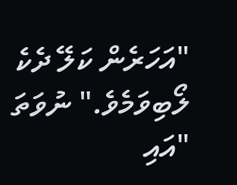"އަހަރެން ކަލޭ ދެކެ ލޯބިވަމެވެ." ނުވަތަ "އައި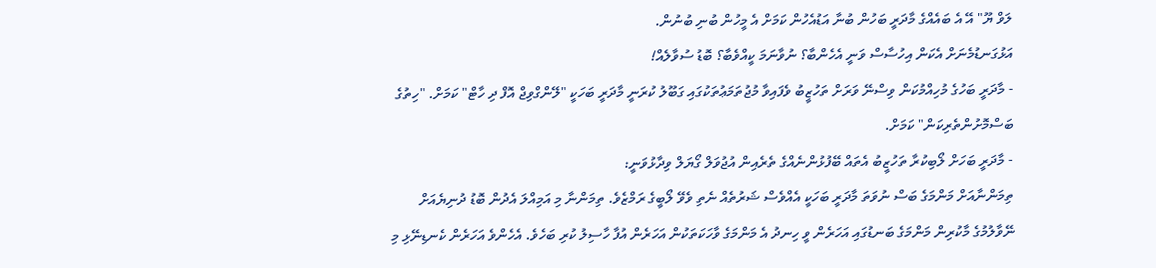ލަވް ޔޫ" އޭ އެ ބައެއްގެ މާދަރީ ބަހުން ބުނާ އަޑުއެހުން ކަމަށް އެ މީހުން ބުނި ބުނުން.
އަޅުގަނޑުމެނަށް އެކަން އިހުސާސް ވަނީ އެހެންބާ؟ ނުވާނަމަ ކީއްވެބާ؟ ބޮޑު ސުވާލެއް!
- މާދަރީ ބަހުގެ މުހިއްމުކަން ވިސްނޭ ވަރަށް ތަހުޒީބު ވެފައިވާ މުޖުތަމަޢުތަކުގައި ގަބޫލު ކުރަނީ މާދަރީ ބަހަކީ "ލޭންގްވިޖް އޮފް ދި ހާޓް" ކަމަށް. "ހިތުގެ ބަސްމޮށުންތެރިކަން" ކަމަށް.
- މާދަރީ ބަހަށް ލޯބިކުރާ ތަހުޒީބު އެތައް ބޭފުޅުންނެއްގެ ތެރެއިން އުޖުވަލް ގޯޔަލް ވިދާޅުވަނީ:
ތިމަންނާއަށް މަންމަގެ ބަސް ނުވަތަ މާދަރީ ބަހަކީ އެއްވެސް ޝަރުތެއް ނެތި ވެވޭ ލޯބީގެ ރަމްޒެވެ. ތިމަންނާ މި އަމިއްލަ އެދުން ބޮޑު ދުނިޔެއަށް ނޭވާލުމުގެ މާކުރިން މަންމަގެ ބަނޑުގައި އަހަރެން ވީ ހިނދު އެ މަންމަގެ ވާހަކަތަކުން އަހަރެން އުފާ ހާސިލު ކުރި ބަހެވެ. އެހެންވެ އަހަރެން ކެނޑިނޭޅި މި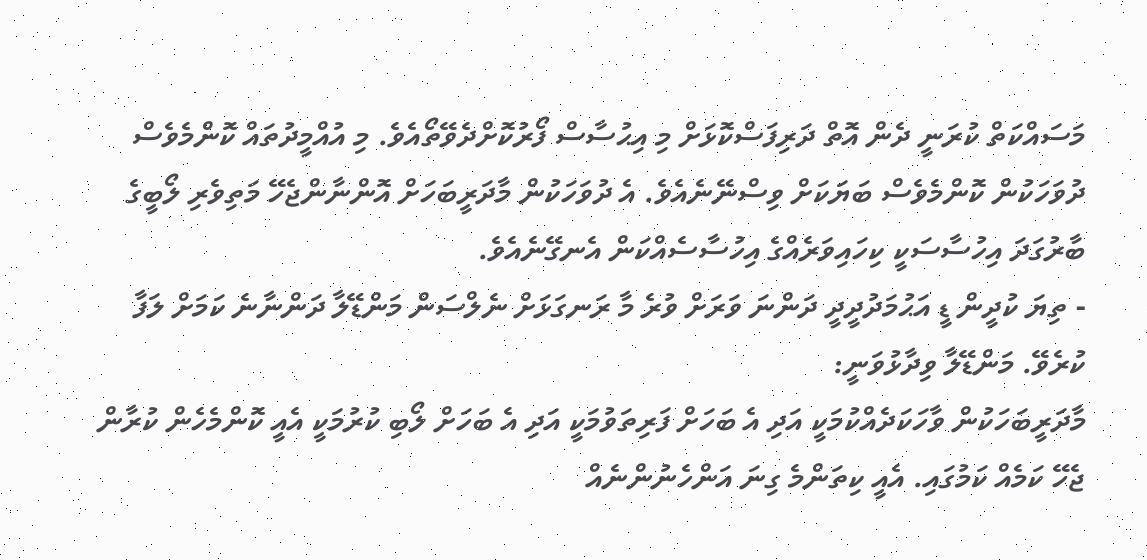މަސައްކަތް ކުރަނީ ދެން އޮތް ދަރިފަސްކޮޅަށް މި އިޙުސާސް ފޯރުކޮށްދެވޭތޯއެވެ. މި އުއްމީދުތައް ކޮންމެވެސް ދުވަހަކުން ކޮންމެވެސް ބަޔަކަށް ވިސްނޭނެއެވެ. އެ ދުވަހަކުން މާދަރީބަހަށް އޮންނާންޖެހޭ މަތިވެރި ލޯބީގެ ބާރުގަދަ އިހުސާސަކީ ކިހައިވަރެއްގެ އިހުސާސެއްކަން އެނގޭނެއެވެ.
- ތިޔަ ކުދީން ޑީ އަޙުމަދުދީދީ ދަންނަ ވަރަށް ވުރެ މާ ރަނގަޅަށް ނެލްސަން މަންޑޭލާ ދަންނާނެ ކަމަށް ލަފާ ކުރެވޭ. މަންޑޭލާ ވިދާޅުވަނީ:
މާދަރީބަހަކުން ވާހަކަދެއްކުމަކީ އަދި އެ ބަހަށް ފަރިތަވުމަކީ އަދި އެ ބަހަށް ލޯބި ކުރުމަކީ އެއީ ކޮންމެހެން ކުރާން ޖެހޭ ކަމެއް ކަމުގައި. އެއީ ކިތަންމެ ގިނަ އަންހެނުންނެއް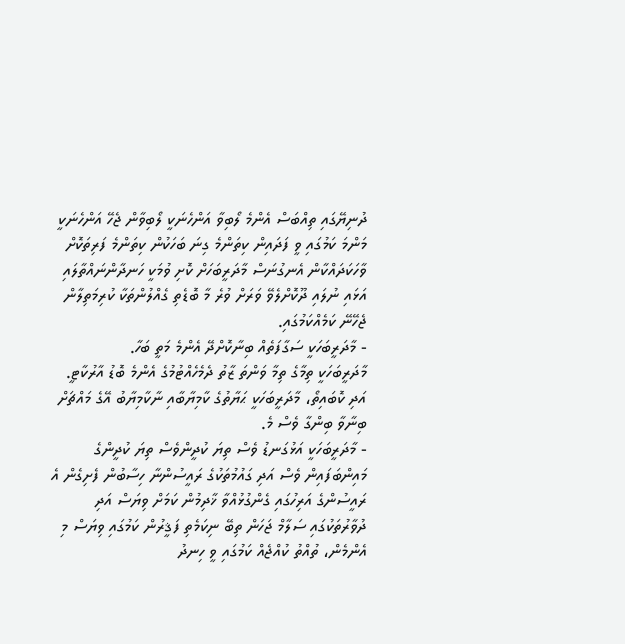ދުނިޔޭގައި ތިއްބަސް އެންމެ ލޯބިވާ އަންހެނަކީ ލޯބިވާން ޖެހޭ އަންހެނަކީ މަންމަ ކަމުގައި ވީ ފަދައިން ކިތަންމެ ގިނަ ބަހަކުން ކިތަންމެ ފަރިތަކޮށް ވާހަކަދައްކާން އެނގުނަސް މާދަރީބަހަށް ކޮށި ވުމަކީ ހަނދާންނައްތާލައި އަޅައި ނުލައި ދޫކޮށްލެވޭ ވަރަށް ވުރެ މާ ބޮޑެތި ގެއްލުންތަކާ ކުރިމަތިލާން ޖެހޭނޭ ކަމެއްކަމުގައި.
- މާދަރީބަހަކީ ސަގާފަތެއް ބިނާކޮށްދޭ އެންމެ މަތީ ބަހާ.
މާދަރީބަހަކީ ތިމާގެ ތިމާ ވަންތަ ޒާތު ދެމެހެއްޓުމުގެ އެންމެ ބޮޑު އާރުކާޓީ.
އަދި ކޮބައިތޯ، މާދަރީބަހަކީ ޙަޔާތުގެ ކާމިޔާބާއި ނާކާމިޔާބު އޭގެ މައްޗަށް ބިނާވާ ބިންގާ ވެސް މެ.
- މާދަރީބަހަކީ އަޅުގަނޑު ވެސް ތިޔަ ކުދީންވެސް ތިޔަ ކުދީންގެ މައިންބަފައިން ވެސް އަދި ގައުމުތަކުގެ ރައީސުންނާ ހިސާބުން ފެށިގެން އެ ރައީސުންގެ އަރިހުގައި ގެންގުޅުއްވާ ޚާދިމުން ކަމަށް ވިޔަސް އަދި ދުވާރުތަކުގައި ސަލާމް ޖަހަން ތިބޭ ނިކަމެތި ފަޤީރުން ކަމުގައި ވިޔަސް މި އެންމެން، ތުއްތު ކުއްޖެއް ކަމުގައި ވީ ހިނދު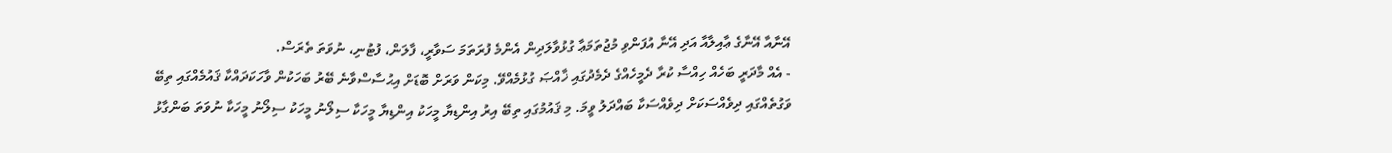އޭނާއާ އޭނާގެ ޢާއިލާއާ އަދި އޭނާ އުފަންވި މުޖުތަމަޢާ ގުޅުވާލަދިން އެންމެ ފުރަތަމަ ސަވާރީ، ފާލަން، ފުޓުނި، ނުވަތަ ތެރަސް.
- އެއް މާދަރީ ބަހެއް ހިއްސާ ކުރާ ދެމީހެއްގެ ދެމެދުގައި ޚާއްޞަ ގުޅުމެއްވޭ. މިކަން ވަރަށް ބޮޑަށް އިޙުސާސްވާނެ ބޭރު ބަހަކުން ވާހަކަދައްކާ ޤައުމެއްގައި ތިބޭ ވަގުތެއްގައި ދިވެއްސަކަށް ދިވެއްސަކާ ބައްދަލު ވީމަ. މި ޤައުމުގައި ތިބޭ އިރު އިންޑިޔާ މީހަކު އިންޑިޔާ މީހަކާ ސިލޯނު މީހަކު ސިލޯނު މީހަކާ ނުވަތަ ބަންގާޅު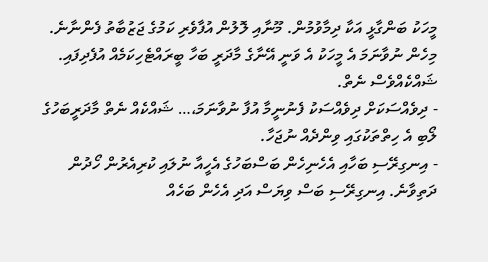މީހަކު ބަންގާޅީ އަކާ ދިމާވުމުން. މޫނާއި ލޮލުން އުފާވެރި ކަމުގެ ޖަޒުބާތު ފެންނާނެ. މިހެން ނުވާނަމަ އެ މީހަކު އެ ވަނީ އޭނާގެ މާދަރީ ބަހާ ބީރައްޓެހިކަމެއް އުފެދިފައި. ޝައްކެއްވެސް ނެތް.
- ދިވެއްސަކަށް ދިވެއްސަކު ފެނުނީމާ އުފާ ނުވާނަމަ،… ޝައްކެއް ނެތް މާދަރީބަހުގެ ލޯބި އެ ހިތްތަކުގައި ވިންދެއް ނުޖަހާ.
- އިނގިރޭސި ބަހާއި އެހެނިހެން ބަސްބަހުގެ އެހީއާ ނުލައި ކުރިއެރުން ހޯދުން ދަތިވާނެ. އިނގިރޭސި ބަސް ވިޔަސް އަދި އެހެން ބަހެއް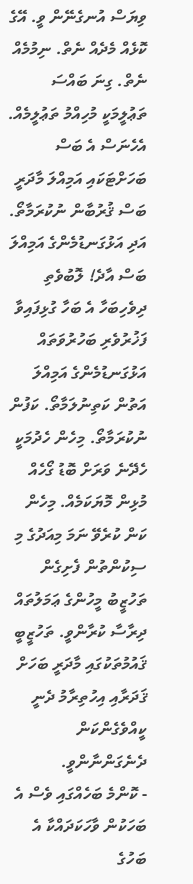ވިޔަސް އުނގެނޭން ވީ. އޭގެ ކޮޅެއް މެދެއް ނެތް. ނިމުމެއް ނެތް. ގިނަ ބައްސަ ތަޢުލީމަކީ މުހިއްމު ތަޢުލީމެއް. އެހެނަސް އެ ބަސް ބަހަށްޓަކައި އަމިއްލަ މާދަރީ ބަސް ޤުރުބާން ނުކުރަމާތޯ. އަދި އަޅުގަނޑުމެންގެ އަމިއްލަ ބަސް އާދެ! ލޮބުވެތި ދިވެހިބަހާ އެ ބަހާ ގުޅިފައިވާ ފަޚުރުވެރި ބަހުރުވަތައް އަޅުގަނޑުމެންގެ އަމިއްލަ އަތުން ކަތިނުލަމާތޯ. ކަފުން ނުކުރަމާތޯ. މިހެން ހެދުމަކީ ހެދޭނެ ވަރަށް ބޮޑު ގޯހެއް މުޅިން މޮޔަކަމެއް. މިހެން ކަން ކުރެވޭ ނަމަ މިއަދުގެ މި ސިކުންތުން ފެށިގެން ތަހުޒީބު މީހުންގެ ޢަމަލުތައް ދިރާސާ ކުރާންވީ. ތަހުޒީބީ ޤައުމުތަކުގައި މާދަރީ ބަހަށް ޤަދަރާއި އިހުތިރާމު ދެނީ ކީއްވެގެންކަން ދެނެގަންނާންވީ.
- ކޮންމެ ބަހެއްގައި ވެސް އެ ބަހަކުން ވާހަކަދައްކާ އެ ބަހުގެ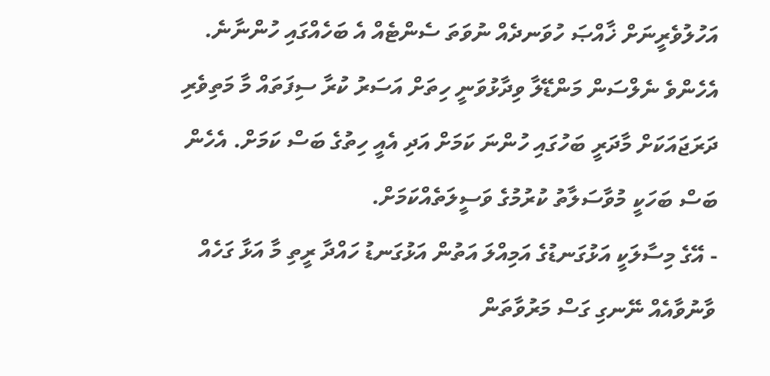އަހުލުވެރީނަށް ޚާއްޞަ ހުވަނދެއް ނުވަތަ ސެންޓެއް އެ ބަހެއްގައި ހުންނާނެ. އެހެންވެ ނެލްސަން މަންޑޭލާ ވިދާޅުވަނީ ހިތަށް އަސަރު ކުރާ ސިފަތައް މާ މަތިވެރި ދަރަޖައަކަށް މާދަރީ ބަހުގައި ހުންނަ ކަމަށް އަދި އެއީ ހިތުގެ ބަސް ކަމަށް. އެހެން ބަސް ބަހަކީ މުވާސަލާތު ކުރުމުގެ ވަސީލަތެއްކަމަށް.
- އޭގެ މިސާލަކީ އަޅުގަނޑުގެ އަމިއްލަ އަތުން އަޅުގަނޑު ހައްދާ ރީތި މާ އަޅާ ގަހެއް ވާނުވާއެއް ނޭނގި ގަސް މަރުވާތަން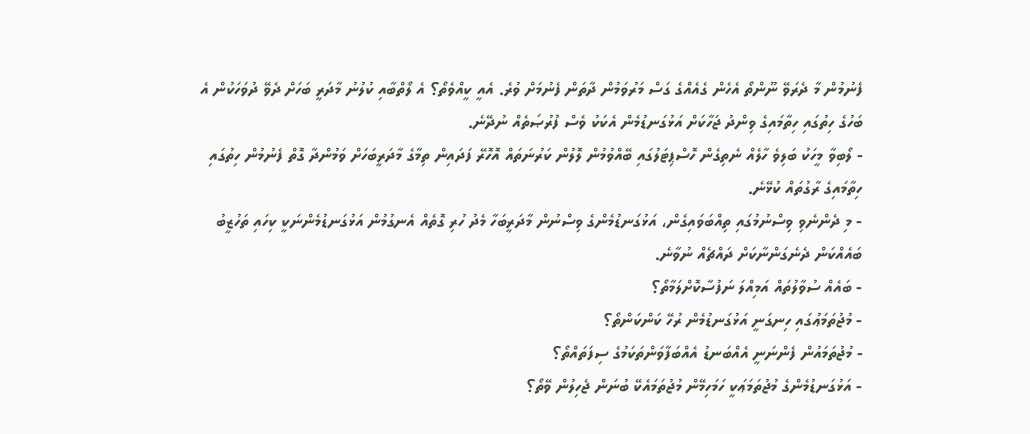ފެނުމުން މާ ދެރަވޭ ނޫންތޯ އެހެން ގެއެއްގެ ގަސް މަރުވަމުން ދާތަން ފެނުމަށް ވުރެ. އެއީ ކީއްވެތޯ؟ އެ ލޯތްބާއި ކުލުނު މާދަރީ ބަހަށް ދެވޭ ދުވަހަކުން އެ ބަހުގެ ހިތުގައި ހިތާމައިގެ ވިންދު ޖަހާކަށް އަޅުގަނޑުމެން އެކަކު ވެސް ފުރުޞަތެއް ނުދޭނެ.
- ލޯބިވާ މީހަކު ބަލިވެ ހާލެއް ނެތިގެން ހޮސްޕިޓަލުގައި ބޭއްވުމުން ލޮލުން ކަރުނަތައް އޮހޮރޭ ފަދައިން ތިމާގެ މާދަރީބަހަށް ވަމުންދާ ގޮތް ފެނުމުން ހިތުގައި ހިތާމައިގެ ރާގުތައް ކުޅޭނެ.
- މި ދެންނެވި ވިސްނުމުގައި ތިއްބަވައިގެން، އަޅުގަނޑުމެންގެ ވިސްނުން މާދަރީބަހާ މެދު ހުރި ގޮތެއް އެނގުމުން އަޅުގަނޑުމެންނަކީ ކިހައި ތަހުޒީބު ބައެއްކަން ދެނެގަންނާކަށް ދައްޗެއް ނުވާނެ.
- ބައެއް ސުވާލުތައް އަމިއްލަ ނަފުސާކޮށްލަމާތޯ؟
- މުޖުތަމަޢުގައި ހިނގަނީ އަޅުގަނޑުމެން ރުހޭ ކަންކަންތޯ؟
- މުޖުތަމައުން ފެންނަނީ އެއްބަނޑު އެއްބަފާވަންތަކަމުގެ ސިފަތައްތޯ؟
- އަޅުގަނޑުމެންގެ މުޖުތަމަޢަކީ ހަމަހިމޭން މުޖުތަމައެކޭ ބުނަން ޖެހިލުން ވޭތޯ؟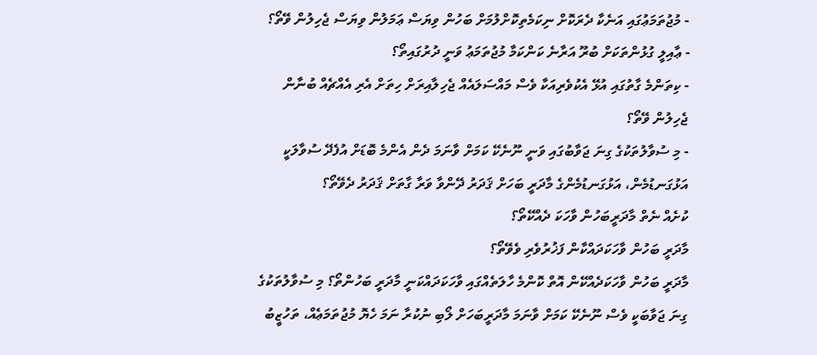- މުޖުތަމަޢުގައި އަނެކާ ދެރަކޮށް ނިކަމެތިކޮށްލުމަށް ބަހުން ވިޔަސް ޢަމަލުން ވިޔަސް ޖެހިލުން ވޭތޯ؟
- ޢާއިލީ ގުޅުންތަކަށް ބުރޫ އަރާނެ ކަންކަމާ މުޖުތަމަޢު ވަނީ ދުރުގައިތޯ؟
- ކިތަންމެ ގާތުގައި އުޅޭ އެކުވެރިއަކާ ވެސް މައްސަލައެއް ޖެހިލާއިރަށް ހިތަށް އެރި އެއްޗެއް ބުނާން ޖެހިލުން ވޭތޯ؟
- މި ސުވާލުތަކުގެ ގިނަ ޖަވާބުގައި ވަނީ ނޫނެކޭ ކަމަށް ވާނަމަ ދެން އެންމެ ބޮޑަށް އުފެދޭ ސުވާލަކީ އަޅުގަނޑުމެން، އަޅުގަނޑުމެންގެ މާދަރީ ބަހަށް ޤަދަރު ދޭންވާ ވަރާ ގާތަށް ޤަދަރު ދެވޭތޯ؟
ކުށެއް ނެތް މާދަރީބަހުން ވާހަކަ ދެއްކޭތޯ؟
މާދަރީ ބަހުން ވާހަކަދައްކާން ފަޚުރުވެރި ވެވޭތޯ؟
މާދަރީ ބަހުން ވާހަކަދެއްކޭން އޮތް ކޮންމެ ހާލަތެއްގައި ވާހަކަދައްކަނީ މާދަރީ ބަހުންތޯ؟ މި ސުވާލުތަކުގެ ގިނަ ޖަވާބަކީ ވެސް ނޫނެކޭ ކަމަށް ވާނަމަ މާދަރީބަހަށް ލޯބި ނުކުރާ ނަމަ ހެޔޮ މުޖުތަމަޢެއް، ތަހުޒީބު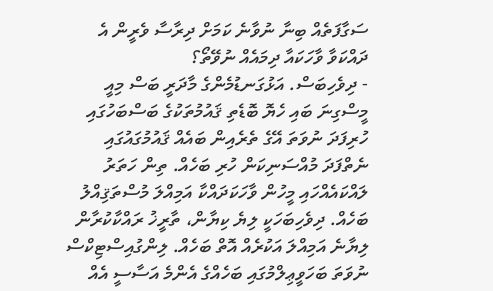ސަގާފަތެއް ބިނާ ނުވާނެ ކަމަށް ދިރާސާ ވެރީން އެ ދައްކަވާ ވާހަކައާ ދިމައެއް ނުވޭތޯ؟
- ދިވެހިބަސް. އަޅުގަނޑުމެންގެ މާދަރީ ބަސް މިއީ މީސްގިނަ ބައި ހެޔޮ ބޮޑެތި ޤައުމުތަކުގެ ބަސްބަހުގައި ހުރިފަދަ ނުވަތަ އޭގެ ތެރެއިން ބައެއް ޤައުމުގައުގައި ނެތްފަދަ މުއްސަނިކަން ހުރި ބަހެއް. ތިން ހަތަރު ލައްކައެއްހައި މީހުން ވާހަކަދައްކާ އަމިއްލަ މުސްތަޤިއްލު ބަހެއް. ދިވެހިބަހަކީ ލިޔެ ކިޔާން، ތާރީޚު ރައްކާކުރާން ލިޔާނެ އަމިއްލަ އަކުރެއް އޮތް ބަހެއް. ލިންގުއިސްޓިކްސް ނުވަތަ ބަހަވީޢިލްމުގައި ބަހެއްގެ އެންމެ އަސާސީ އެއް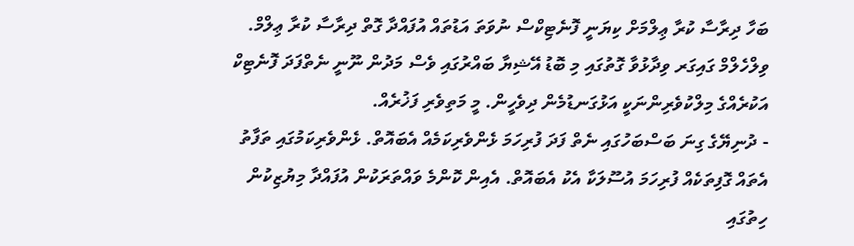ބަހާ ދިރާސާ ކުރާ ޢިލްމަށް ކިޔަނީ ފޮނެޓިކްސް ނުވަތަ އަޑުތައް އުފައްދާ ގޮތް ދިރާސާ ކުރާ ޢިލްމް. ވިލްހެލްމް ގައިގަރ ވިދާޅުވާ ގޮތުގައި މި ބޮޑު އޭޝިޔާ ބައްރުގައި ވެސް މަދުން ނޫނީ ނެތްފަދަ ފޮނެޓިކް އަކުރެއްގެ މިލްކުވެރިންނަކީ އަޅުގަނޑުމެން ދިވެހީން. މީ މަތިވެރި ފަޚުރެއް.
- ދުނިޔޭގެ ގިނަ ބަސްބަހުގައި ނެތް ފަދަ ފުރިހަމަ ޅެންވެރިކަމެއް އެބައޮތް. ޅެންވެރިކަމުގައި ތަފާތު އެތައް ގޮފިތަކެއް ފުރިހަމަ އުސޫލަކާ އެކު އެބައޮތް. އެއިން ކޮންމެ ވައްތަރަކުން އުފައްދާ މިޔުޒިކުން ހިތުގައި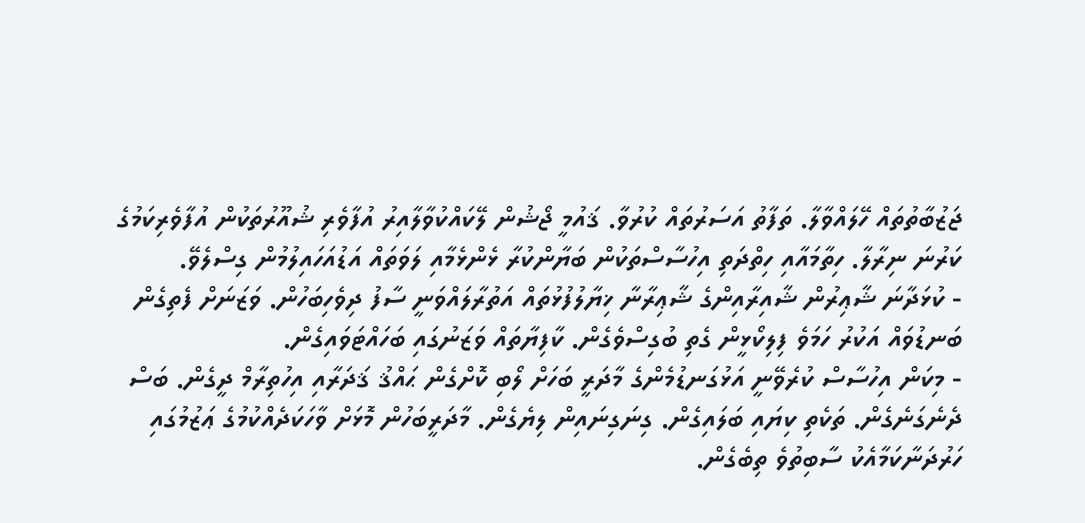ޖަޒުބާތުތައް ހޭލައްވާލާ. ތަފާތު އަސަރުތައް ކުރުވާ. ޤައުމީ ޖޯޝުން ލޭކައްކުވާލާއިރު އުފާވެރި ޝުއޫރުތަކުން އުފާވެރިކަމުގެ ކަރުނަ ނިރާލާ. ހިތާމައާއި ހިތްދަތި އިހުސާސްތަކުން ބަޔާންކުރާ ޅެންޅެމާއި ލަވަތައް އަޑުއަހައިލުމުން ގިސްލެވޭ.
- ކުޅަދާނަ ޝާޢިރުން ޝާއިރާއިންގެ ޝާޢިރާނާ ޚިޔާލުފުޅުތައް އަތުރާލައްވަނީ ސާފު ދިވެހިބަހުން. ވަޒަނަށް ފެތިގެން ބަނޑުވައް އަކުރު ހަމަވެ ފިލިކޯޅީން ގެތި ބުގިސްވެގެން. ކާފިޔާތައް ވަޒަނުގައި ބަހައްޓަވައިގެން.
- މިކަން އިހުސާސް ކުރެވޭނީ އަޅުގަނޑުމެންގެ މާދަރީ ބަހަށް ލޯބި ކޮށްގެން ޙައްޤު ޤަދަރާއި އިހުތިރާމް ދީގެން. ބަސް ދެނެގަނެގެން. ތަކެތި ކިޔައި ބަލައިގެން. ގިނަގިނައިން ލިޔެގެން. މާދަރީބަހުން މޮޅަށް ވާހަކަދެއްކުމުގެ ޢަޒުމުގައި ހަރުދަނާކަމާއެކު ސާބިތުވެ ތިބެގެން.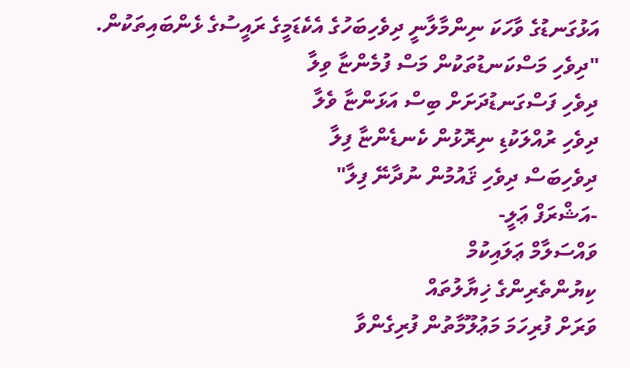އަޅުގަނޑުގެ ވާހަކަ ނިންމާލާނީ ދިވެހިބަހުގެ އެކެޑަމީގެ ރައީސުގެ ޅެންބައިތަކުން.
"ދިވެހި މަސްކަނޑުތަކުން މަސް ފުމެންޏާ ވިލާ
ދިވެހި ފަސްގަނޑުދަށަށް ބިސް އަޅަންޏާ ވެލާ
ދިވެހި ރުއްލަކުޑި ނިރޮޅުން ކެނޑެންޏާ ފިލާ
ދިވެހިބަސް ދިވެހި ޤައުމުން ނުދާނޭ ފިލާ"
-އަޝްރަފް ޢަލީ-
ވައްސަލާމް ޢަލައިކުމް
ކިޔުންތެރިންގެ ޚިޔާލުތައް
ވަރަށް ފުރިހަމަ މަޢުލޫމާތުން ފުރިގެންވާ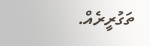ތަގުރީރެއް.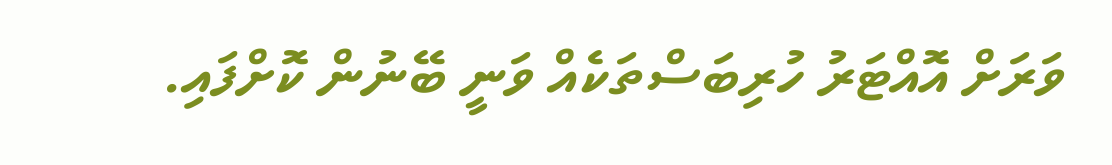ވަރަށް އޮއްޓަރު ހުރިބަސްތަކެއް ވަނީ ބޭނުން ކޮށްފައި.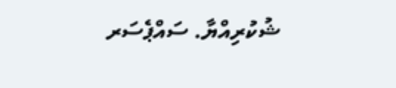ޝުކުރިއްޔާ. ސައްޕެސަރ